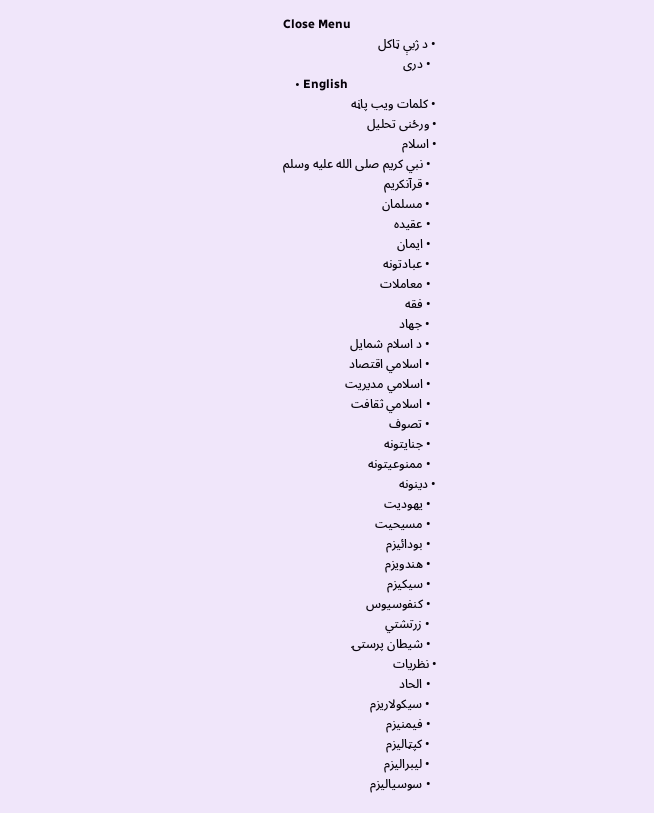Close Menu
  • د ژبې ټاکل
    • دری
    • English
  • کلمات ويب پاڼه
  • ورځنی تحلیل
  • اسلام
    • نبي کریم صلى الله عليه وسلم
    • قرآنکریم
    • مسلمان
    • عقیده
    • ایمان
    • عبادتونه
    • معاملات
    • فقه
    • جهاد
    • د اسلام شمایل
    • اسلامي اقتصاد
    • اسلامي مدیریت
    • اسلامي ثقافت
    • تصوف
    • جنایتونه
    • ممنوعیتونه
  • دینونه
    • یهودیت
    • مسیحیت
    • بودائیزم
    • هندویزم
    • سیکیزم
    • کنفوسیوس
    • زرتشتي
    • شیطان پرستۍ
  • نظریات
    • الحاد
    • سیکولاریزم
    • فیمنیزم
    • کپټالیزم
    • لیبرالیزم
    • سوسیالیزم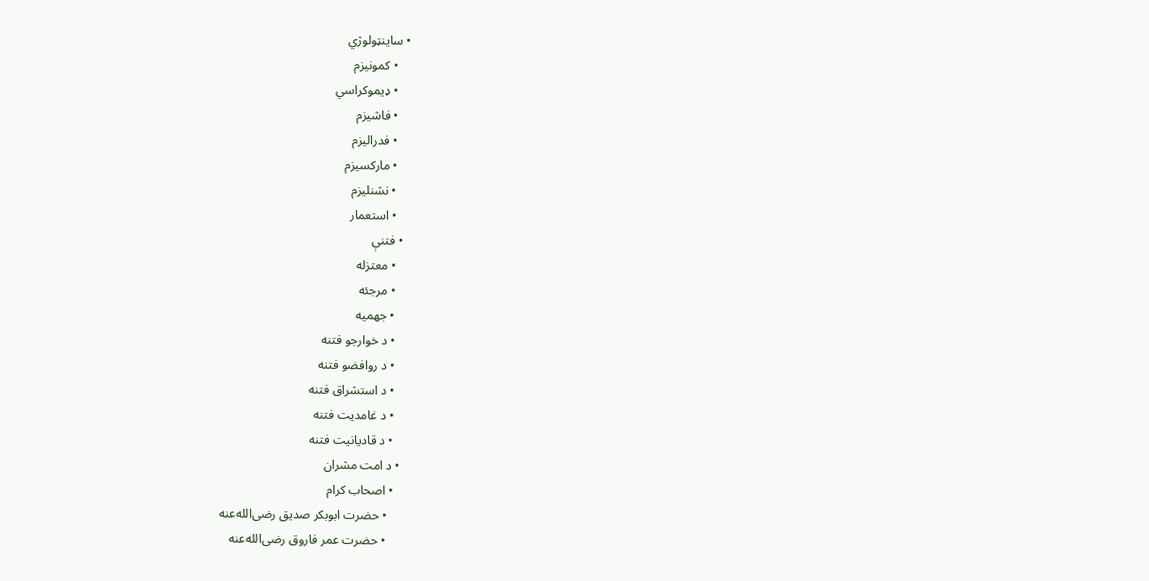• ساینټولوژي
    • کمونیزم
    • ډیموکراسي
    • فاشیزم
    • فدرالیزم
    • مارکسیزم
    • نشنلیزم
    • استعمار
  • فتنې
    • معتزله
    • مرجئه
    • جهمیه
    • د خوارجو فتنه
    • د روافضو فتنه
    • د استشراق فتنه
    • د غامدیت فتنه
    • د قادیانیت فتنه
  • د امت مشران
    • اصحاب کرام
      • حضرت ابوبکر صدیق رضی‌الله‌عنه
      • حضرت عمر فاروق رضی‌الله‌عنه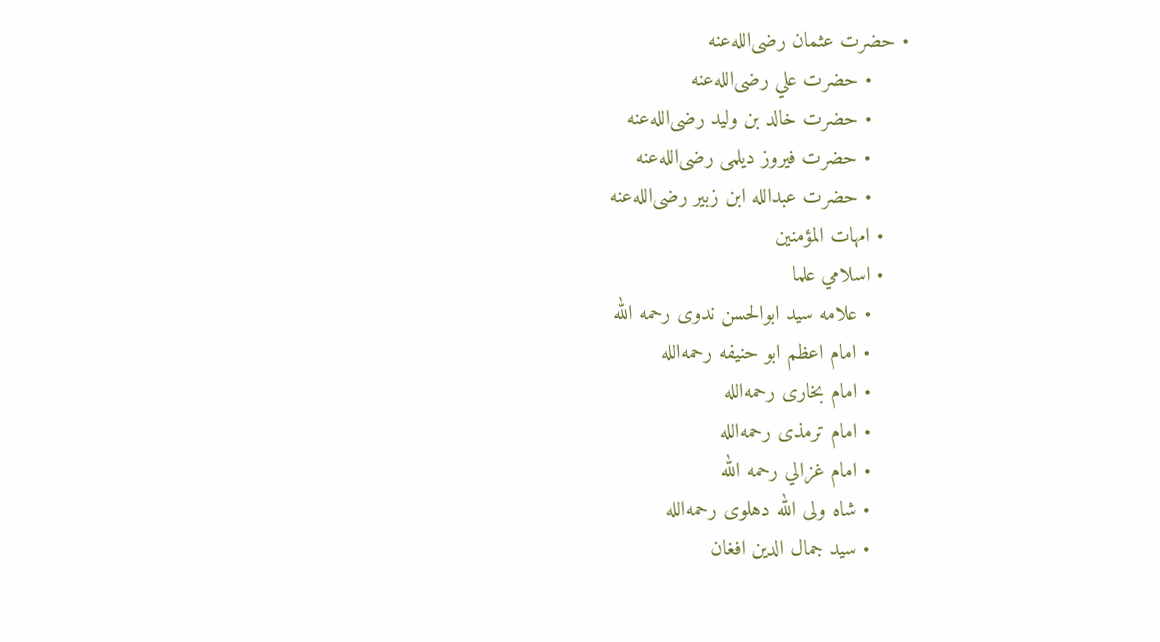• حضرت عثمان رضی‌الله‌عنه
      • حضرت علي رضی‌الله‌عنه
      • حضرت خالد بن ولید رضی‌الله‌عنه
      • حضرت فیروز دیلمی رضی‌الله‌عنه
      • حضرت عبدالله ابن زبیر رضی‌الله‌عنه
    • امهات المؤمنین
    • اسلامي علما
      • علامه سید ابوالحسن ندوی رحمه الله
      • امام اعظم ابو حنیفه رحمه‌الله
      • امام بخاری رحمه‌الله
      • امام ترمذی رحمه‌الله
      • امام غزالي رحمه الله
      • شاه ولی الله دهلوی رحمه‌الله
      • سید جمال الدین افغان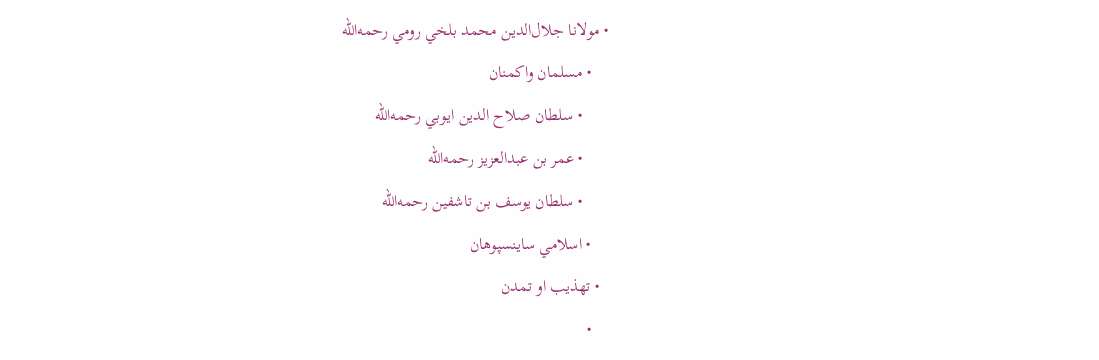• مولانا جلال‌الدین محمد بلخي رومي رحمه‌الله
    • مسلمان واکمنان
      • سلطان صلاح الدین ایوبي رحمه‌الله
      • عمر بن عبدالعزیز رحمه‌الله
      • سلطان یوسف بن تاشفین رحمه‌الله
    • اسلامي ساینسپوهان
  • تهذیب او تمدن
    •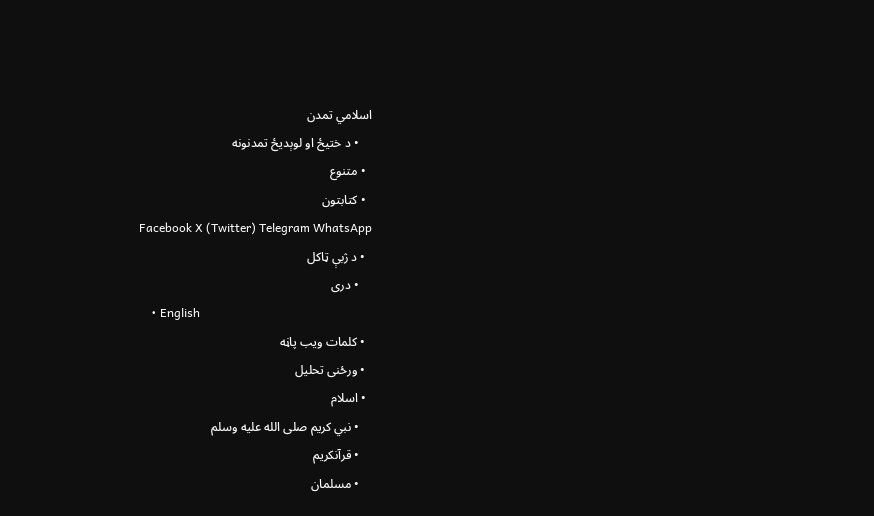اسلامي تمدن
    • د ختیځ او لوېدیځ تمدنونه
  • متنوع
  • کتابتون
Facebook X (Twitter) Telegram WhatsApp
  • د ژبې ټاکل
    • دری
    • English
  • کلمات ويب پاڼه
  • ورځنی تحلیل
  • اسلام
    • نبي کریم صلى الله عليه وسلم
    • قرآنکریم
    • مسلمان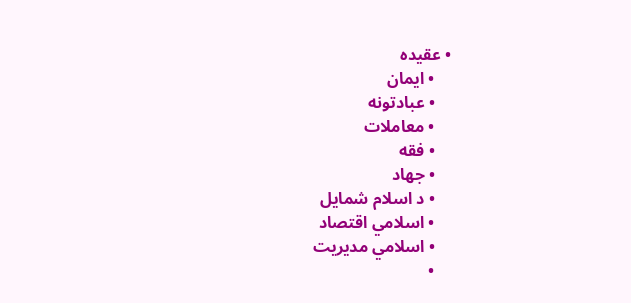• عقیده
    • ایمان
    • عبادتونه
    • معاملات
    • فقه
    • جهاد
    • د اسلام شمایل
    • اسلامي اقتصاد
    • اسلامي مدیریت
    •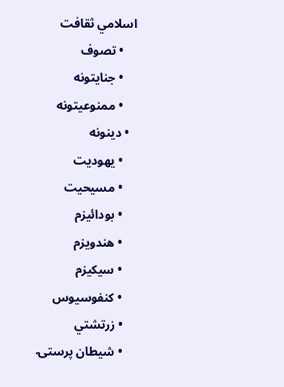اسلامي ثقافت
    • تصوف
    • جنایتونه
    • ممنوعیتونه
  • دینونه
    • یهودیت
    • مسیحیت
    • بودائیزم
    • هندویزم
    • سیکیزم
    • کنفوسیوس
    • زرتشتي
    • شیطان پرستۍ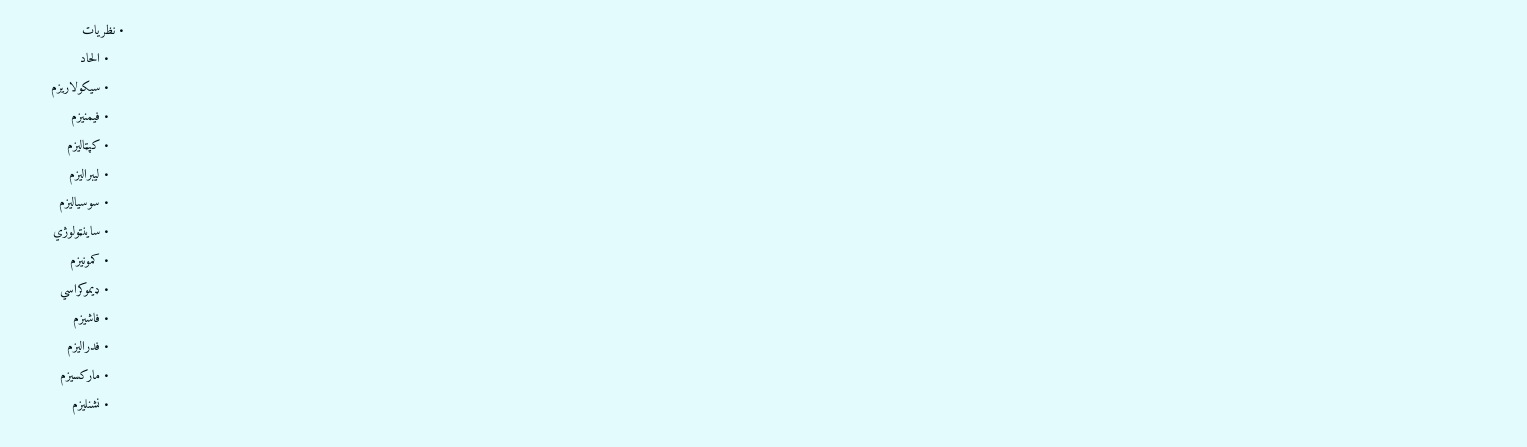• نظریات
    • الحاد
    • سیکولاریزم
    • فیمنیزم
    • کپټالیزم
    • لیبرالیزم
    • سوسیالیزم
    • ساینټولوژي
    • کمونیزم
    • ډیموکراسي
    • فاشیزم
    • فدرالیزم
    • مارکسیزم
    • نشنلیزم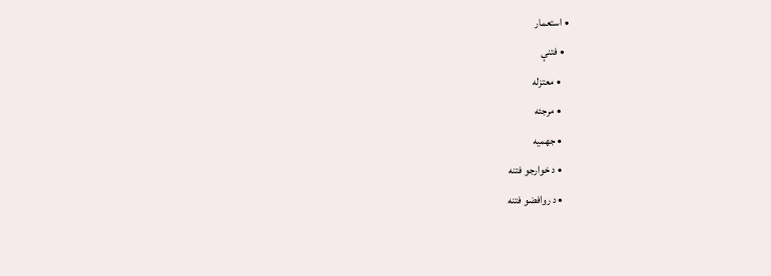• استعمار
  • فتنې
    • معتزله
    • مرجئه
    • جهمیه
    • د خوارجو فتنه
    • د روافضو فتنه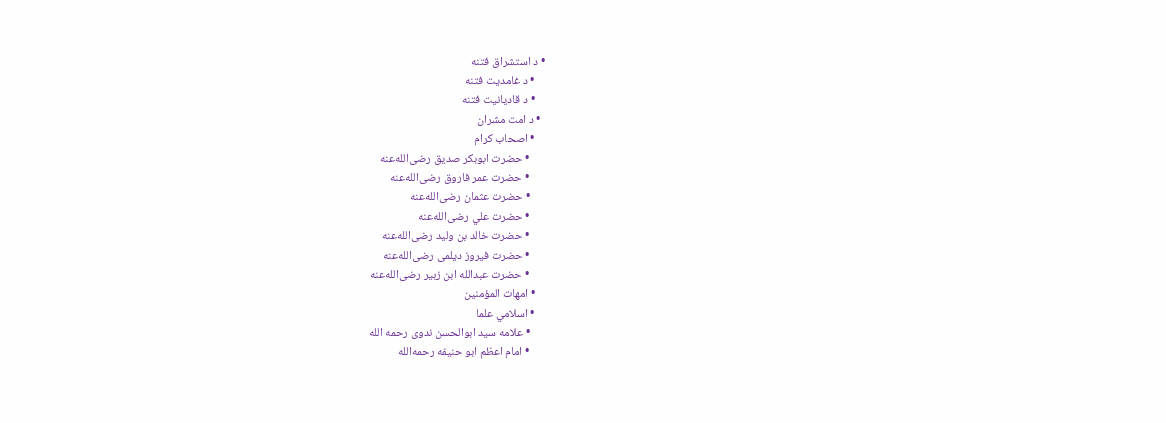• د استشراق فتنه
    • د غامدیت فتنه
    • د قادیانیت فتنه
  • د امت مشران
    • اصحاب کرام
      • حضرت ابوبکر صدیق رضی‌الله‌عنه
      • حضرت عمر فاروق رضی‌الله‌عنه
      • حضرت عثمان رضی‌الله‌عنه
      • حضرت علي رضی‌الله‌عنه
      • حضرت خالد بن ولید رضی‌الله‌عنه
      • حضرت فیروز دیلمی رضی‌الله‌عنه
      • حضرت عبدالله ابن زبیر رضی‌الله‌عنه
    • امهات المؤمنین
    • اسلامي علما
      • علامه سید ابوالحسن ندوی رحمه الله
      • امام اعظم ابو حنیفه رحمه‌الله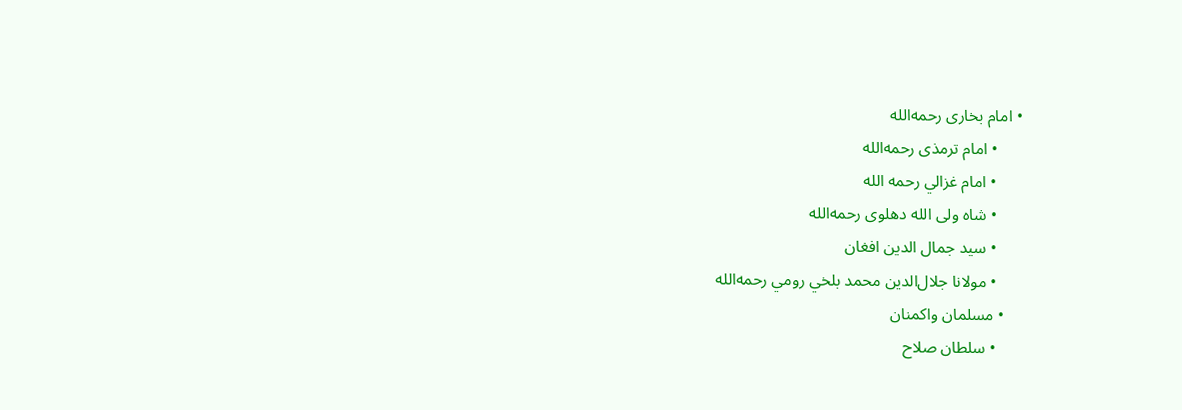• امام بخاری رحمه‌الله
      • امام ترمذی رحمه‌الله
      • امام غزالي رحمه الله
      • شاه ولی الله دهلوی رحمه‌الله
      • سید جمال الدین افغان
      • مولانا جلال‌الدین محمد بلخي رومي رحمه‌الله
    • مسلمان واکمنان
      • سلطان صلاح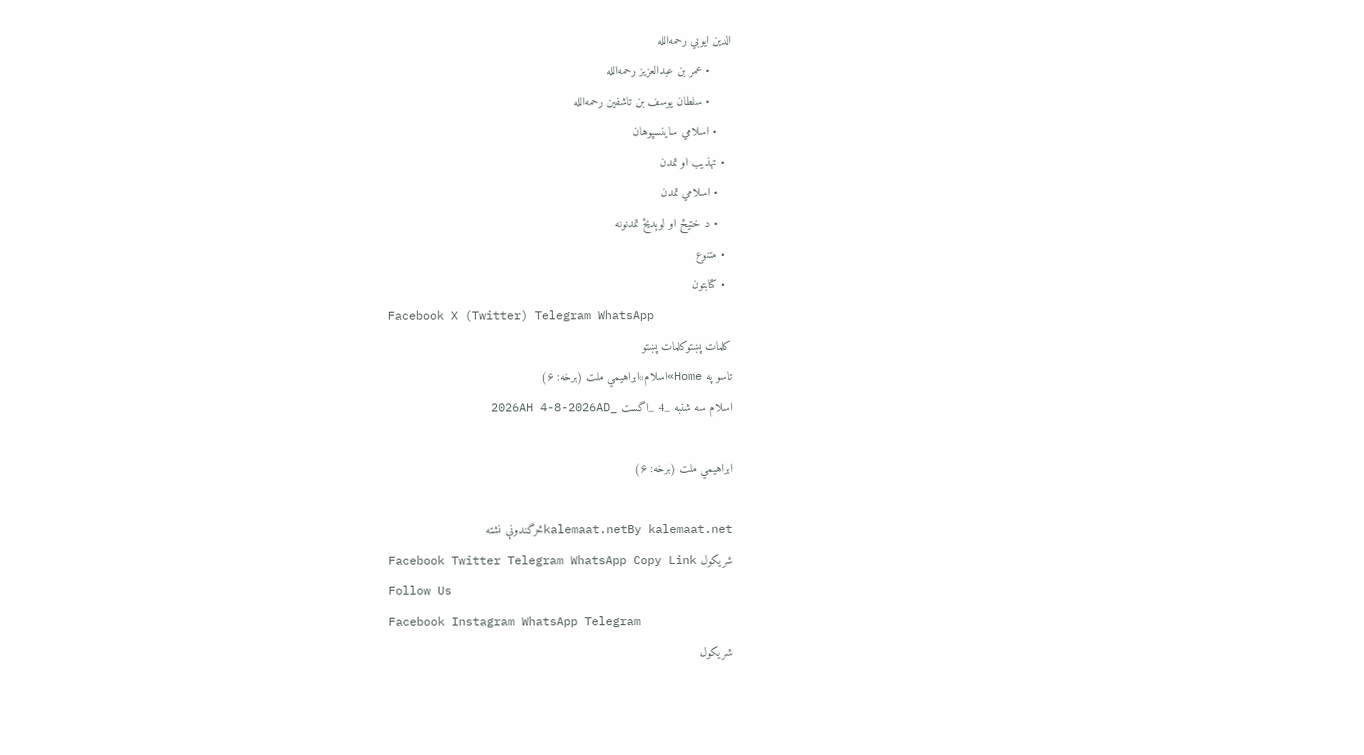الدین ایوبي رحمه‌الله
      • عمر بن عبدالعزیز رحمه‌الله
      • سلطان یوسف بن تاشفین رحمه‌الله
    • اسلامي ساینسپوهان
  • تهذیب او تمدن
    • اسلامي تمدن
    • د ختیځ او لوېدیځ تمدنونه
  • متنوع
  • کتابتون
Facebook X (Twitter) Telegram WhatsApp
کلمات پښتوکلمات پښتو
تاسو په Home»اسلام»ابراهيمي ملت (برخه: ۶)
اسلام سه شنبه _4 _اگست _2026AH 4-8-2026AD

ابراهيمي ملت (برخه: ۶)

kalemaat.netBy kalemaat.netڅرگندونې نشته
شریکول Facebook Twitter Telegram WhatsApp Copy Link
Follow Us
Facebook Instagram WhatsApp Telegram
شریکول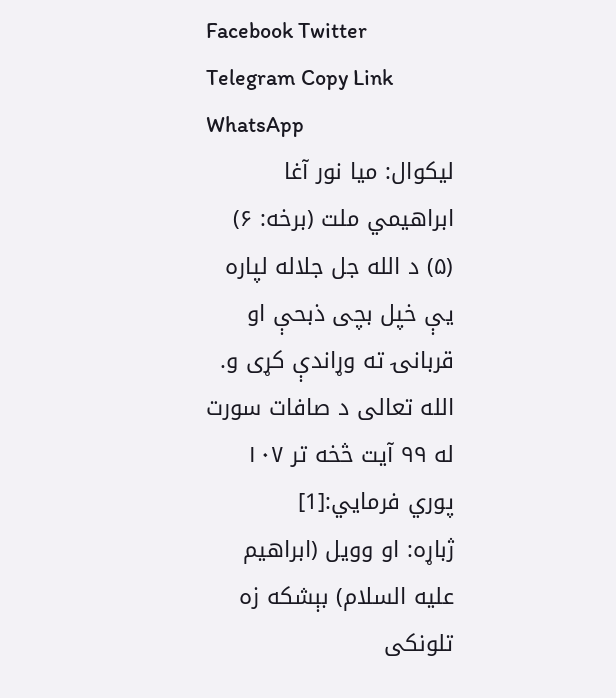Facebook Twitter Telegram Copy Link WhatsApp
ليکوال: میا نور آغا
ابراهيمي ملت (برخه: ۶)
(۵) د الله جل جلاله لپاره یې خپل بچی ذبحې او قربانۍ ته وړاندې کړی و.
الله تعالی د صافات سورت له ۹۹ آیت څخه تر ۱۰۷ پوري فرمایي:[1]
ژباړه: او وویل (ابراهیم علیه السلام) بېشکه زه تلونکی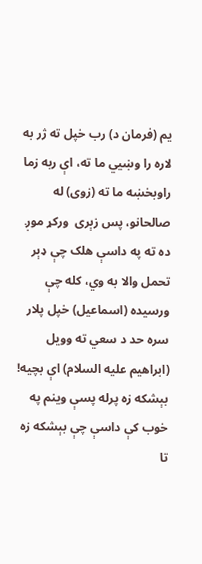یم (فرمان د) رب خپل ته ژر به لاره را وښيي ما ته، اې ربه زما راوبخښه ما ته (زوی) له صالحانو، پس زېری  ورکړ موږ ده ته په داسې هلک چې ډېر تحمل والا به وي، کله چې ورسیده (اسماعیل) خپل پلار سره حد د سعي ته وویل (ابراهیم علیه السلام) اې بچيه! بېشکه زه پرله پسې وینم په خوب کې داسې چې بېشکه زه تا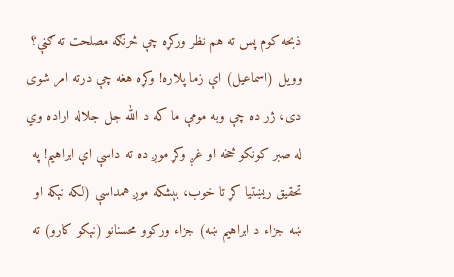ذبحه کوم پس ته هم نظر ورکړه چې څرنګه مصلحت ته ګڼې؟ وویل (اسماعیل) اې زما پلاره! وکړه هغه چې درته امر شوی دی، ژر ده چې وبه مومې ما که د الله جل جلاله اراده وي له صبر کونکو څخه او غږ وکړ موږ ده ته داسې اې ابراهیم! په تحقیق ریښتیا کړ تا خوب، بېشکه موږ همداسې (لکه نېکه او ښه جزاء د ابراهیم ښه) جزاء ورکوو محسنانو (نېکو کارو) ته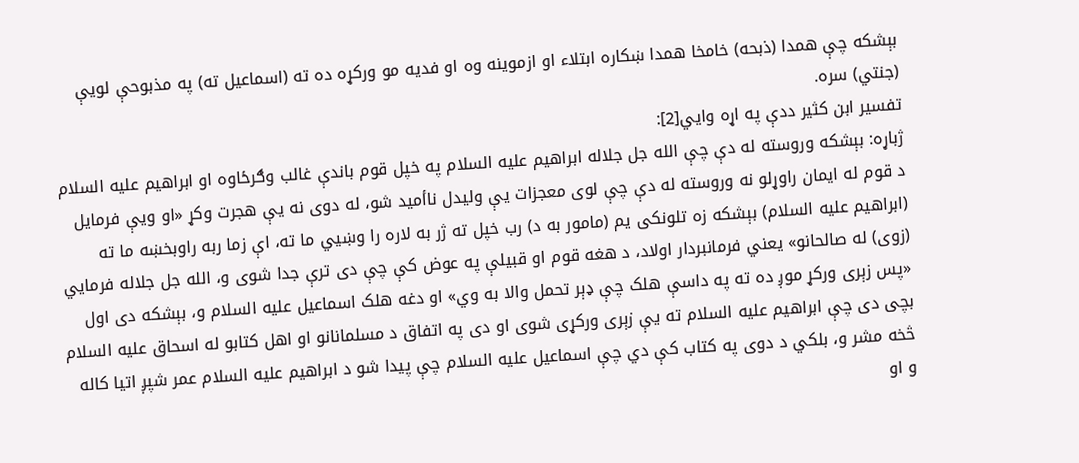بېشکه چې همدا (ذبحه) خامخا همدا ښکاره ابتلاء او ازموینه وه او فدیه مو ورکړه ده ته (اسماعیل ته) په مذبوحې لويې (جنتي) سره.
تفسير ابن کثیر ددې په اړه وایي[2]:
ژباړه: بېشکه وروسته له دې چې الله جل جلاله ابراهیم علیه السلام په خپل قوم باندې غالب وګرځاوه او ابراهیم علیه السلام د قوم له ایمان راوړلو نه وروسته له دې چې لوی معجزات یې ولیدل ناأمید شو، له دوی نه یې هجرت وکړ «او ویې فرمایل (ابراهیم علیه السلام) بېشکه زه تلونکی یم (مامور به د) رب خپل ته ژر به لاره را وښيي ما ته، اې زما ربه راوبخښه ما ته (زوی) له صالحانو» یعني فرمانبردار اولاد، د هغه قوم او قبیلې په عوض کې چې دی ترې جدا شوی و، الله جل جلاله فرمایي  «پس زېری ورکړ موږ ده ته په داسې هلک چې ډېر تحمل والا به وي» او دغه هلک اسماعیل علیه السلام و، بېشکه دی اول بچی دی چې ابراهیم علیه السلام ته یې زېری ورکړی شوی او دی په اتفاق د مسلمانانو او اهل کتابو له اسحاق علیه السلام څخه مشر و، بلکي د دوی په کتاب کې دي چې اسماعیل علیه السلام چې پیدا شو د ابراهیم علیه السلام عمر شپږ اتیا کاله و او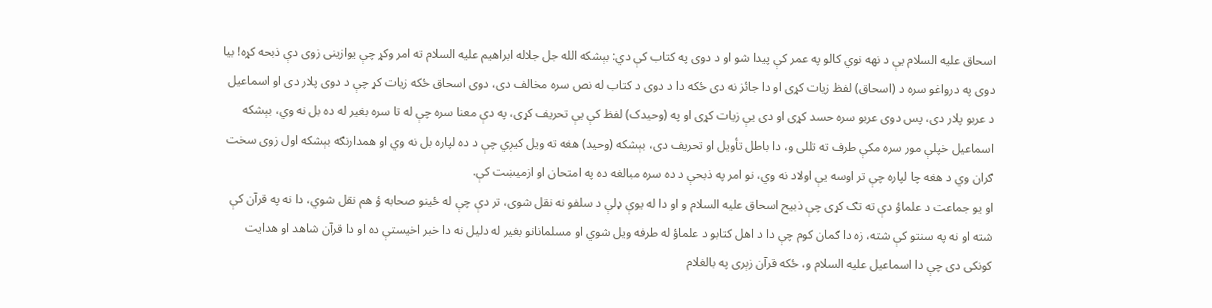اسحاق علیه السلام یې د نهه نوي کالو په عمر کې پیدا شو او د دوی په کتاب کې دي: بېشکه الله جل جلاله ابراهیم علیه السلام ته امر وکړ چې یوازینی زوی دې ذبحه کړه! بيا دوی په درواغو سره د (اسحاق) لفظ زیات کړی او دا جائز نه دی ځکه دا د دوی د کتاب له نص سره مخالف دی، دوی اسحاق ځکه زیات کړ چې د دوی پلار دی او اسماعیل د عربو پلار دی، پس دوی عربو سره حسد کړی او دی یې زیات کړی او په (وحیدک) لفظ کې یې تحریف کړی، په دې معنا سره چې له تا سره بغیر له ده بل نه وي، بېشکه اسماعیل خپلې مور سره مکې طرف ته تللی و، دا باطل تأویل او تحریف دی، بېشکه (وحید) هغه ته ویل کیږي چې د ده لپاره بل نه وي او همدارنګه بېشکه اول زوی سخت ګران وي د هغه چا لپاره چې تر اوسه یې اولاد نه وي، نو امر په ذبحې د ده سره مبالغه ده په امتحان او ازمیښت کې.
او یو جماعت د علماؤ دې ته تګ کړی چې ذبیح اسحاق علیه السلام و او دا له یوې ډلې د سلفو نه نقل شوی، تر دې چې له ځینو صحابه ؤ هم نقل شوي، دا نه په قرآن کې شته او نه په سنتو کې شته، زه دا ګمان کوم چې دا د اهل کتابو د علماؤ له طرفه ویل شوي او مسلمانانو بغیر له دلیل نه دا خبر اخیستې ده او دا قرآن شاهد او هدایت کونکی دی چې دا اسماعیل علیه السلام و، ځکه قرآن زېری په بالغلام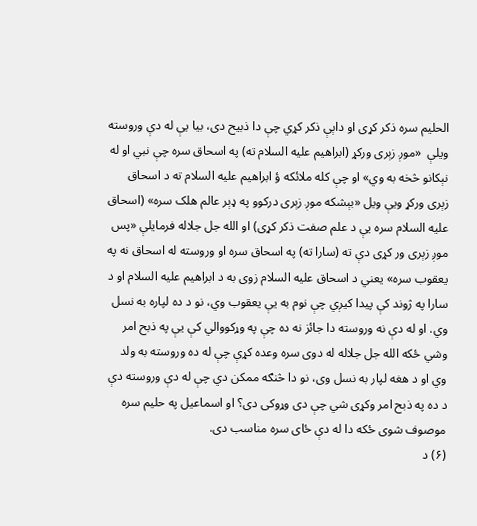الحلیم سره ذکر کړی او داېې ذکر کړي چې دا ذبیح دی، بیا یې له دې وروسته ویلې  «موږ زېری ورکړ (ابراهیم علیه السلام ته) په اسحاق سره چې نبي او له نېکانو څخه به وي» او چې کله ملائکه ؤ ابراهیم علیه السلام ته د اسحاق زېری ورکړ ویې ویل «بېشکه موږ زېری درکوو په ډېر عالم هلک سره» (اسحاق علیه السلام سره یې د علم صفت ذکر کړی) او الله جل جلاله فرمایلې «پس موږ زېری ور کړی دې ته (سارا ته) په اسحاق سره او وروسته له اسحاق نه په یعقوب سره» یعني د اسحاق علیه السلام زوی به د ابراهیم علیه السلام او د سارا په ژوند کې پیدا کیږي چې نوم به یې یعقوب وي، نو د ده لپاره به نسل وي. او له دې نه وروسته دا جائز نه ده چې په وړکووالي کې یې په ذبح امر وشي ځکه الله جل جلاله له دوی سره وعده کړې چې له ده وروسته به ولد وي او د هغه لپار به نسل وی، نو دا څنګه ممکن دي چې له دې وروسته دې د ده په ذبح امر وکړی شي چې دی وړوکی دی؟ او اسماعیل په حلیم سره موصوف شوی ځکه دا له دې ځای سره مناسب دی.
(۶) د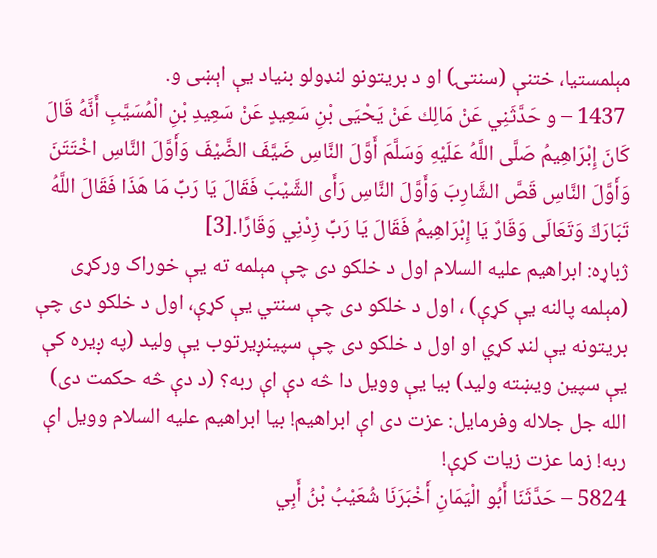مېلمستیا، ختنې (سنتۍ) او د بریتونو لنډولو بنیاد یې اېښی و.
 1437 – و حَدَّثَنِي عَنْ مَالِك عَنْ يَحْيَى بْنِ سَعِيدٍ عَنْ سَعِيدِ بْنِ الْمُسَيَّبِ أَنَّهُ قَالَ كَانَ إِبْرَاهِيمُ صَلَّى اللَّهُ عَلَيْهِ وَسَلَّمَ أَوَّلَ النَّاسِ ضَيَّفَ الضَّيْفَ وَأَوَّلَ النَّاسِ اخْتَتَنَ وَأَوَّلَ النَّاسِ قَصَّ الشَّارِبَ وَأَوَّلَ النَّاسِ رَأَى الشَّيْبَ فَقَالَ يَا رَبِّ مَا هَذَا فَقَالَ اللَّهُ تَبَارَكَ وَتَعَالَى وَقَارٌ يَا إِبْرَاهِيمُ فَقَالَ يَا رَبِّ زِدْنِي وَقَارًا.[3]
ژباړه: ابراهيم عليه السلام اول د خلکو دی چې مېلمه ته یې خوراک ورکړی (مېلمه پالنه یې کړې) ، اول د خلکو دی چې سنتي یې کړې، اول د خلکو دی چې بریتونه یې لنډ کړي او اول د خلکو دی چې سپینږیرتوب یې ولید (په ږیره کې یې سپین ویښته ولید) بیا یې وویل دا څه دې اې ربه؟ (د دې څه حکمت دی) الله جل جلاله وفرمایل: عزت دی اې ابراهیم! بیا ابراهیم علیه السلام وویل اې ربه! زما عزت زیات کړې!
5824 – حَدَّثَنَا أَبُو الْيَمَانِ أَخْبَرَنَا شُعَيْبُ بْنُ أَبِي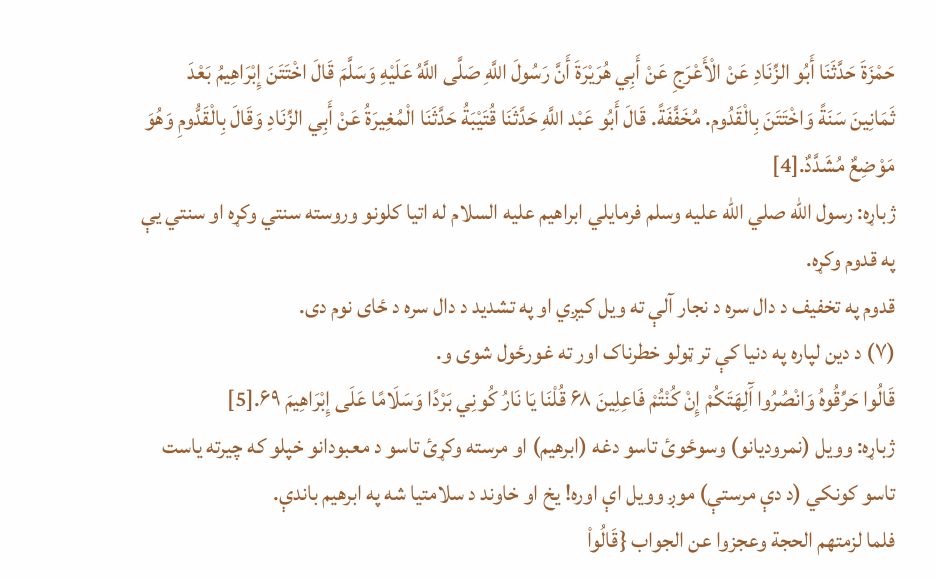حَمْزَةَ حَدَّثَنَا أَبُو الزِّنَادِ عَنْ الْأَعْرَجِ عَنْ أَبِي هُرَيْرَةَ أَنَّ رَسُولَ اللَّهِ صَلَّى اللَّهُ عَلَيْهِ وَسَلَّمَ قَالَ اخْتَتَنَ إِبْرَاهِيمُ بَعْدَ ثَمَانِينَ سَنَةً وَاخْتَتَنَ بِالْقَدُوم. مُخَفَّفَةً. قَالَ أَبُو عَبْد اللَّهِ حَدَّثَنَا قُتَيْبَةُ حَدَّثَنَا الْمُغِيرَةُ عَنْ أَبِي الزِّنَادِ وَقَالَ بِالْقَدُّومِ وَهُوَ مَوْضِعٌ مُشَدَّدٌ.[4]
ژباړه: رسول الله صلي الله عليه وسلم فرمايلي ابراهیم علیه السلام له اتیا کلونو وروسته سنتي وکړه او سنتي یې په قدوم وکړه.
قدوم په تخفیف د دال سره د نجار آلې ته ویل کیږي او په تشدید د دال سره د ځای نوم دی.
(۷) د دین لپاره په دنیا کې تر ټولو خطرناک اور ته غورځول شوی و.
قَالُوا حَرِّقُوهُ وَانْصُرُوا آَلِهَتَكُمْ إِنْ كُنْتُمْ فَاعِلِينَ ۶۸ قُلْنَا يَا نَارُ كُونِي بَرْدًا وَسَلَامًا عَلَى إِبْرَاهِيمَ ۶۹.[5]
ژباړه: وویل (نمرودیانو) وسوځوئ تاسو دغه (ابرهیم) او مرسته وکړئ تاسو د معبودانو خپلو که چیرته یاست تاسو کونکي (د دې مرستې) موږ وویل اې اوره! یخ او خاوند د سلامتیا شه په ابرهیم باندې.
فلما لزمتهم الحجة وعجزوا عن الجواب {قَالُواْ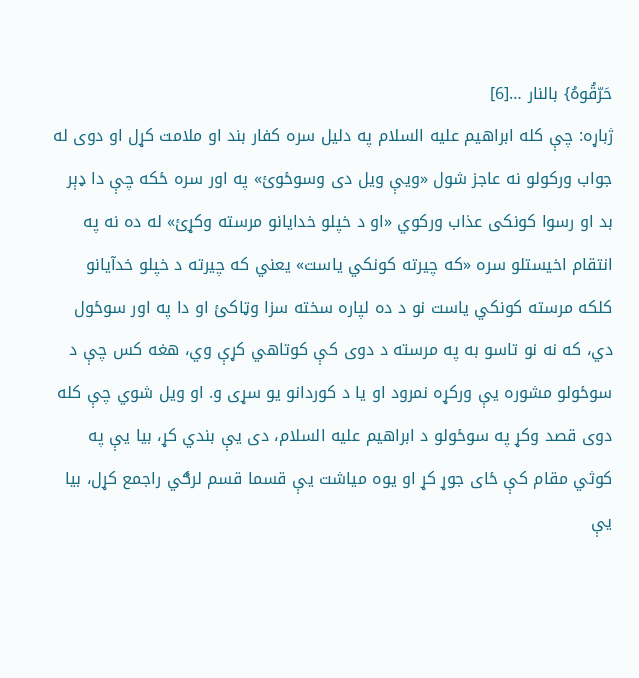حَرّقُوهُ} بالنار …[6]
ژباړه: چې کله ابراهیم علیه السلام په دلیل سره کفار بند او ملامت کړل او دوی له جواب ورکولو نه عاجز شول «ویې ویل دی وسوځوئ» په اور سره ځکه چې دا ډېر بد او رسوا کونکی عذاب ورکوي «او د خپلو خدایانو مرسته وکړئ» له ده نه په انتقام اخیستلو سره «که چیرته کونکي یاست» یعني که چیرته د خپلو خدآیانو کلکه مرسته کونکي یاست نو د ده لپاره سخته سزا وټاکئ او دا په اور سوځول دي، که نه نو تاسو به په مرسته د دوی کې کوتاهي کړې وي، هغه کس چې د سوځولو مشوره یې ورکړه نمرود او یا د کوردانو یو سړی و. او ویل شوي چې کله دوی قصد وکړ په سوځولو د ابراهیم علیه السلام، دی یې بندي کړ، بیا یې په کوثي مقام کې ځای جوړ کړ او یوه میاشت یې قسما قسم لرګي راجمع کړل، بیا یې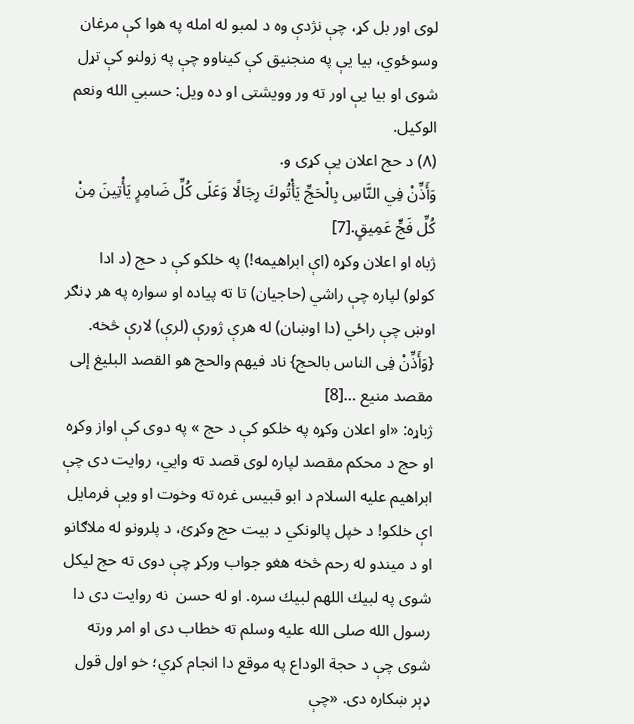لوی اور بل کړ، چې نژدې وه د لمبو له امله په هوا کې مرغان وسوځوي، بیا یې په منجنیق کې کیناوو چې په زولنو کې تړل شوی او بیا یې اور ته ور وویشتی او ده ویل: حسبي الله ونعم الوکیل.
(۸) د حج اعلان یې کړی و.
وَأَذِّنْ فِي النَّاسِ بِالْحَجِّ يَأْتُوكَ رِجَالًا وَعَلَى كُلِّ ضَامِرٍ يَأْتِينَ مِنْ كُلِّ فَجٍّ عَمِيقٍ.[7]
ژباه او اعلان وکړه (اې ابراهیمه!) په خلکو کې د حج (د ادا کولو) لپاره چې راشي (حاجیان) تا ته پیاده او سواره په هر ډنګر اوښ چې راځي (دا اوښان) له هرې ژورې (لرې) لارې څخه.
{وَأَذِّنْ فِى الناس بالحج} ناد فيهم والحج هو القصد البليغ إلى مقصد منيع …[8]
ژباړه: «او اعلان وکړه په خلکو کې د حج » په دوی کې اواز وکړه او حج د محکم مقصد لپاره لوی قصد ته وايي، روایت دی چې ابراهیم علیه السلام د ابو قبیس غره ته وخوت او ویې فرمایل اې خلکو! د خپل پالونکي د بیت حج وکړئ، د پلرونو له ملاګانو او د میندو له رحم څخه هغو جواب ورکړ چې دوی ته حج لیکل شوی په لبيك اللهم لبيك سره. او له حسن  نه روایت دی دا رسول الله صلی الله علیه وسلم ته خطاب دی او امر ورته شوی چې د حجة الوداع په موقع دا انجام کړي؛ خو اول قول ډېر ښکاره دی. «چې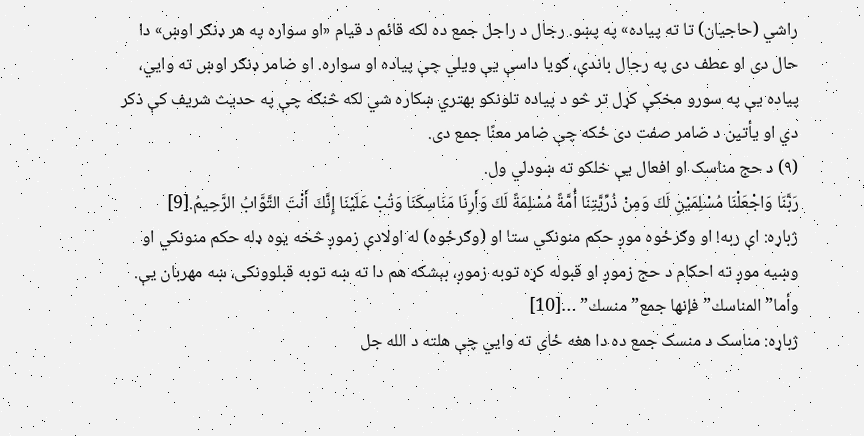راشي (حاجیان) تا ته پیاده» په پښو. رجال د راجل جمع ده لکه قائم د قیام «او سواره په هر ډنګر اوښ» دا حال دی او عطف دی په رجال باندې، ګویا داسې یې ویلي چې پیاده او سواره. او ضامر ډنګر اوښ ته وايي، پیاده یې په سورو مخکې کړل تر څو د پیاده تلونکو بهتري ښکاره شي لکه څنګه چې په حدیث شریف کې ذکر دي او یأتین د ضامر صفت دی ځکه چې ضامر معنًا جمع دی.
(۹) د حج مناسک او افعال یې خلکو ته ښودلي ول.
رَبَّنَا وَاجْعَلْنَا مُسْلِمَيْنِ لَكَ وَمِنْ ذُرِّيَّتِنَا أُمَّةً مُسْلِمَةً لَكَ وَأَرِنَا مَنَاسِكَنَا وَتُبْ عَلَيْنَا إِنَّكَ أَنْتَ التَّوَّابُ الرَّحِيمُ.[9]
ژباړه: اې ربه! او وګرځوه موږ حکم منونکي ستا او (وګرځوه) له اولادې زموږ څخه یوه ډله حکم منونکي او وښیه موږ ته احکام د حج زموږ او قبوله کړه توبه زموږ، بېشکه هم دا ته ښه توبه قبلوونکی، ښه مهربان یې.
وأما”المناسك” فإنها جمع”منسك” …[10]
ژباړه: مناسک د منسک جمع ده دا هغه ځای ته وایي چې هلته د الله جل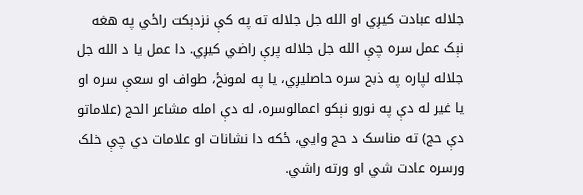جلاله عبادت کیږي او الله جل جلاله ته په کې نزدېکت راځي په هغه نېک عمل سره چې الله جل جلاله پرې راضي کیږي. دا عمل یا د الله جل جلاله لپاره په ذبح سره حاصلیږي، یا په لمونځ، طواف او سعې سره او یا غیر له دې په نورو نېکو اعمالوسره، له دې امله مشاعر الحج (علاماتو دې حج) ته مناسک د حج وايي، ځکه دا نشانات او علامات دي چې خلک ورسره عادت شي او ورته راشي.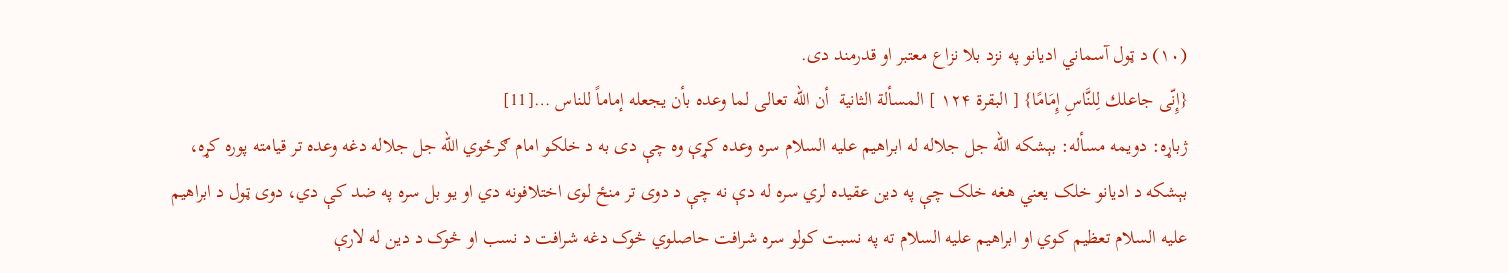(۱۰) د ټول آسماني ادیانو په نزد بلا نزاع معتبر او قدرمند دی.
{إِنّى جاعلك لِلنَّاسِ إِمَامًا} [ البقرة ۱۲۴ ] المسألة الثانية  أن الله تعالى لما وعده بأن يجعله إماماً للناس …[11]
ژباړه: دویمه مسأله: بېشکه الله جل جلاله له ابراهیم علیه السلام سره وعده کړې وه چې دی به د خلکو امام ګرځوي الله جل جلاله دغه وعده تر قیامته پوره کړه، بېشکه د ادیانو خلک یعني هغه خلک چې په دین عقیده لري سره له دې نه چې د دوی تر منځ لوی اختلافونه دي او یو بل سره په ضد کې دي، دوی ټول د ابراهیم علیه السلام تعظیم کوي او ابراهیم علیه السلام ته په نسبت کولو سره شرافت حاصلوي څوک دغه شرافت د نسب او څوک د دین له لارې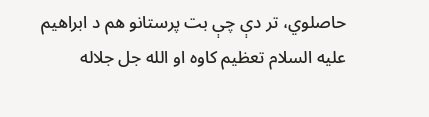حاصلوي، تر دې چې بت پرستانو هم د ابراهیم علیه السلام تعظیم کاوه او الله جل جلاله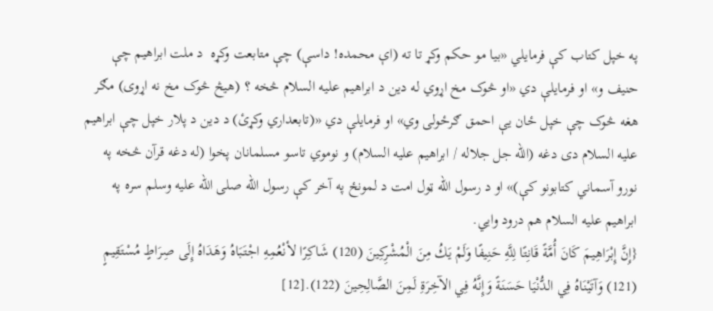په خپل کتاب کې فرمایلي «بیا مو حکم وکړ تا ته (اې محمده! داسې) چې متابعت وکړه  د ملت ابراهیم چې حنیف و» او فرمایلې دي «او څوک مخ اړوي له دين د ابراهیم علیه السلام څخه ؟ (هیڅ څوک مخ نه اړوی) مګر هغه څوک چې خپل ځان یې احمق ګرځولی وي» او فرمایلې دي «(تابعداري وکړئ) د دین د پلار خپل چې ابراهیم علیه السلام دی دغه (الله جل جلاله / ابراهیم علیه السلام) و نوموي تاسو مسلمانان پخوا (له دغه قرآن څخه په نورو آسماني کتابونو کې)» او د رسول الله ټول امت د لمونځ په آخر کې رسول الله صلی الله علیه وسلم سره په ابراهیم علیه السلام هم درود وايي.
{إِنَّ إِبْرَاهِيمَ كَانَ أُمَّةً قَانِتًا لِلَّهِ حَنِيفًا وَلَمْ يَكُ مِنَ الْمُشْرِكِينَ (120) شَاكِرًا لأنْعُمِهِ اجْتَبَاهُ وَهَدَاهُ إِلَى صِرَاطٍ مُسْتَقِيمٍ (121) وَآتَيْنَاهُ فِي الدُّنْيَا حَسَنَةً وَإِنَّهُ فِي الآخِرَةِ لَمِنَ الصَّالِحِينَ (122).[12]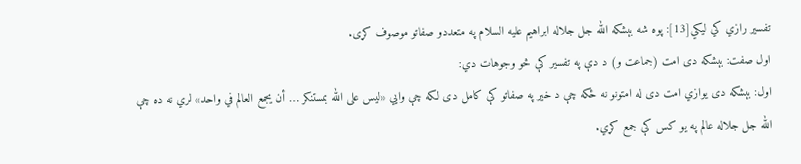تفسیر رازي کي لیکي[13]: پوه شه بېشکه الله جل جلاله ابراهیم علیه السلام په متعددو صفاتو موصوف کړی.
اول صفت: بېشکه دی امت (جماعت و) د دې په تفسیر کې څو وجوهات دي:
اول: بېشکه دی یوازي امت دی له امتونو نه ځکه چې د خیر په صفاتو کې کامل دی لکه چې وایي «ليس على الله بمستنكر … أن يجمع العالم في واحد» لري نه ده چې الله جل جلاله عالم په يو کس کې جمع کړي.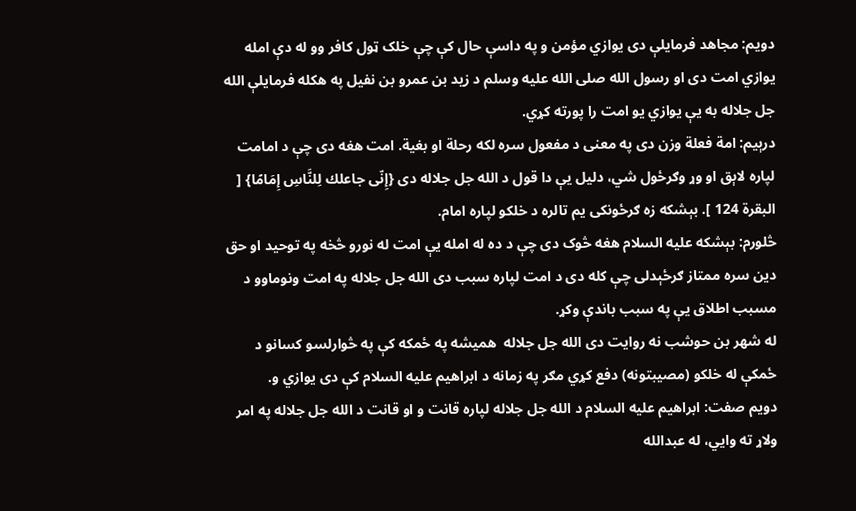دویم: مجاهد فرمایلې دی یوازي مؤمن و په داسې حال کې چې خلک ټول کافر وو له دې امله یوازي امت دی او رسول الله صلی الله علیه وسلم د زید بن عمرو بن نفیل په هکله فرمایلې الله جل جلاله به یې یوازي یو امت را پورته کړي.
درېیم: امة فعلة وزن دی په معنی د مفعول سره لکه رحلة او بغیة. امت هغه دی چې د امامت لپاره لاېق او وړ وګرځول شي، دلیل یې دا قول د الله جل جلاله دی {إِنّى جاعلك لِلنَّاسِ إِمَامًا} [ البقرة 124 ]. بېشکه زه ګرځونکی یم تالره د خلکو لپاره امام.
څلورم: بېشکه علیه السلام هغه څوک دی چې د ده له امله یې امت له نورو څخه په توحید او حق دین سره ممتاز ګرځېدلی چې کله دی د امت لپاره سبب دی الله جل جلاله په امت ونوماوو د مسبب اطلاق یې په سبب باندې وکړ.
له شهر بن حوشب نه روایت دی الله جل جلاله  همیشه په ځمکه کې په څوارلسو کسانو د ځمکې له خلکو (مصيبتونه) دفع کړي مګر په زمانه د ابراهیم علیه السلام کې دی یوازي و.
دویم صفت: ابراهیم علیه السلام د الله جل جلاله لپاره قانت و او قانت د الله جل جلاله په امر ولاړ ته وایي، له عبدالله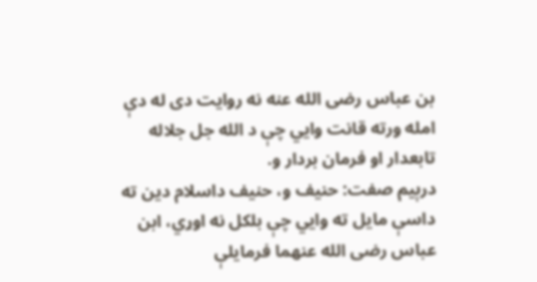بن عباس رضی الله عنه نه روایت دی له دې امله ورته قانت وايي چې د الله جل جلاله تابعدار او فرمان بردار و.
درېیم صفت: حنیف و، حنیف داسلام دین ته داسې مایل ته وایي چې بلکل نه اوړي، ابن عباس رضی الله عنهما فرمایلې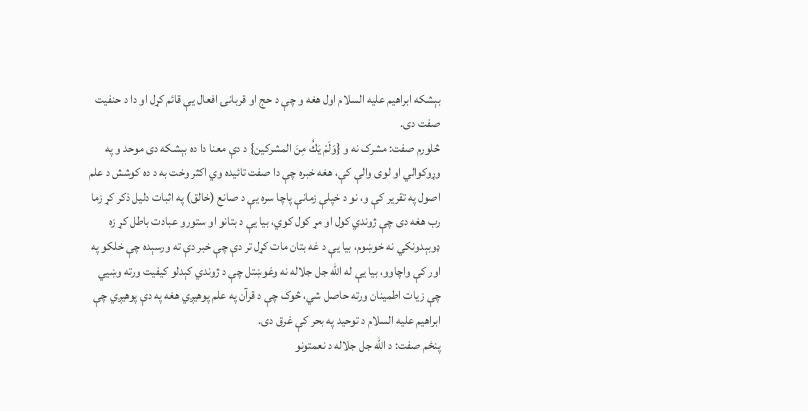بېشکه ابراهیم علیه السلام اول هغه و چې د حج او قربانۍ افعال یې قائم کړل او دا د حنفیت صفت دی.
څلورم صفت: مشرک نه و {وَلَمْ يَكُ مِنَ المشركين} د دې معنا دا ده بېشکه دی موحد و په وړوکوالي او لوی والې کې، هغه خبره چې دا صفت تائیده وي اکثر وخت به د ده کوشش د علم اصول په تقریر کې و، نو د خپلې زمانې پاچا سره یې د صانع (خالق) په اثبات دلیل ذکر کړ زما رب هغه دی چې ژوندي کول او مړ کول کوي، بیا یې د بتانو او ستورو عبادت باطل کړ زه ډوبېدونکي نه خوښوم، بیا یې د غه بتان مات کړل تر دې چې خبر دې ته ورسېده چې خلکو په اور کې واچاوو، بیا یې له الله جل جلاله نه وغوښتل چې د ژوندي کېدلو کیفیت ورته وښيي چې زیات اطمینان ورته حاصل شي، څوک چې د قرآن په علم پوهیږي هغه په دې پوهیږي چې ابراهیم علیه السلام د توحید په بحر کې غرق دی.
پنځم صفت: د الله جل جلاله د نعمتونو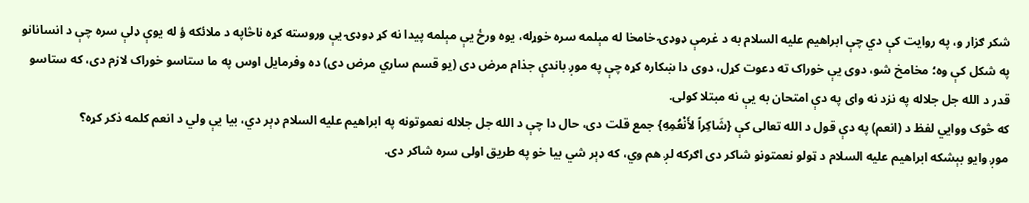شکر ګزار و، په روایت کې دي چې ابراهیم علیه السلام به د غرمې ډوډۍ خامخا له مېلمه سره خوړله، یوه ورځ یې مېلمه پیدا نه کړ ډوډۍ یې وروسته کړه ناڅاپه د ملائکه ؤ له یوې ډلې سره چې د انسانانو په شکل کې وه؛ مخامخ شو، دوی یې خوراک ته دعوت کړل، دوی دا ښکاره کړه چې په موږ باندې جذام مرض دی (یو قسم ساري مرض دی) ده وفرمایل اوس په ما ستاسو خوراک لازم دی، که ستاسو قدر د الله جل جلاله په نزد نه وای په دې امتحان به یې نه مبتلا کولی.
که څوک ووایي لفظ د (انعم) په دې قول د الله تعالی کې {شَاكِراً لأَنْعُمِهِ} جمع قلت دی، حال دا چې د الله جل جلاله نعموتونه په ابراهیم علیه السلام ډېر دي، بیا یې ولي د انعم کلمه ذکر کړه؟
موږ وایو بېشکه ابراهیم علیه السلام د ټولو نعمتونو شاکر دی اګرکه لږ هم وي، که ډېر شي بیا خو په طریق اولی سره شاکر دی.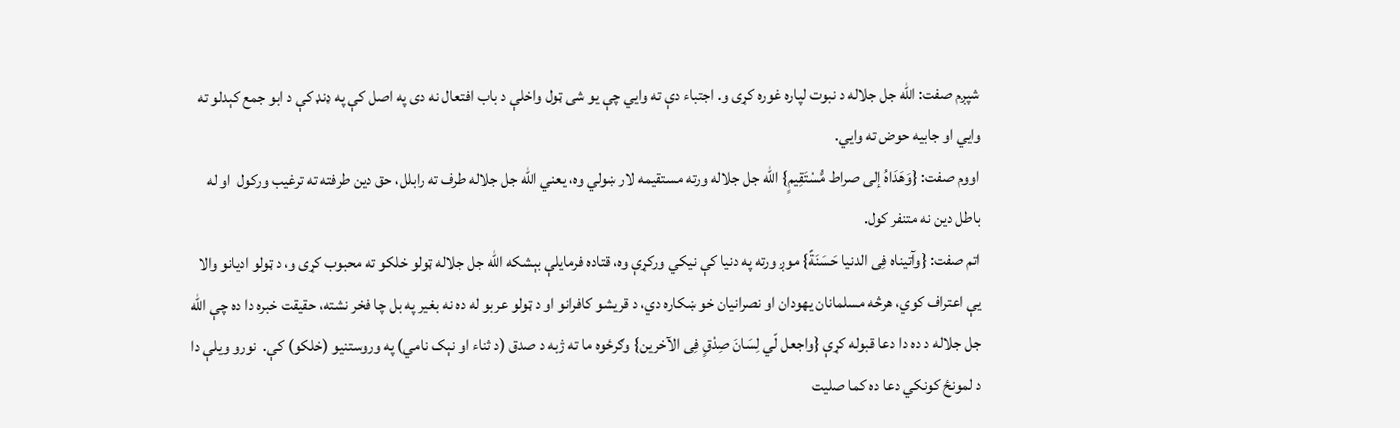شپږم صفت: الله جل جلاله د نبوت لپاره غوره کړی و. اجتباء دې ته وايي چې یو شی ټول واخلې د باب افتعال نه دی په اصل کې په ډنډ کې د ابو جمع کېدلو ته وايي او جابیه حوض ته وایي.
اووم صفت: {وَهَدَاهُ إلى صراط مُّسْتَقِيمٍ} الله جل جلاله ورته مستقیمه لار ښولي وه، یعني الله جل جلاله طرف ته رابلل، حق دین طرفته ته ترغیب ورکول  او له باطل دین نه متنفر کول.
اتم صفت: {وآتيناه فِى الدنيا حَسَنَةً} موږ ورته په دنیا کې نيکي ورکړې وه، قتاده فرمایلې بېشکه الله جل جلاله ټولو خلکو ته محبوب کړی و، د ټولو ادیانو والا یې اعتراف کوي، هرڅه مسلمانان یهودان او نصرانیان خو ښکاره دي، د قریشو کافرانو او د ټولو عربو له ده نه بغیر په بل چا فخر نشته، حقیقت خبره دا ده چې الله جل جلاله د ده دا دعا قبوله کړې {واجعل لّي لِسَانَ صِدْقٍ فِى الآخرين} وګرځوه ما ته ژبه د صدق (د ثناء او نېک نامي) په وروستنیو (خلکو) کې.  نورو ویلې دا د لمونځ کونکي دعا ده كما صليت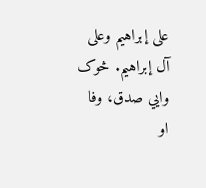على إبراهيم وعلى آل إبراهيم. څوک وایي صدق، وفا او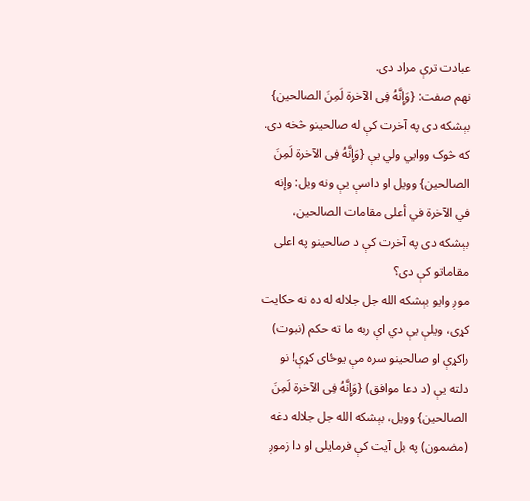عبادت ترې مراد دی.
نهم صفت: {وَإِنَّهُ فِى الآخرة لَمِنَ الصالحين} بېشکه دی په آخرت کې له صالحینو څخه دی.
که څوک ووایي ولي یې {وَإِنَّهُ فِى الآخرة لَمِنَ الصالحين} وویل او داسې یې ونه ویل: وإنه في الآخرة في أعلى مقامات الصالحين، بېشکه دی په آخرت کې د صالحینو په اعلی مقاماتو کې دی؟
موږ وایو بېشکه الله جل جلاله له ده نه حکایت کړی، ویلې یې دي اې ربه ما ته حکم (نبوت) راکړې او صالحینو سره مې یوځای کړې! نو دلته یې (د دعا موافق) {وَإِنَّهُ فِى الآخرة لَمِنَ الصالحين} وویل، بېشکه الله جل جلاله دغه (مضمون) په بل آیت کې فرمایلی او دا زموږ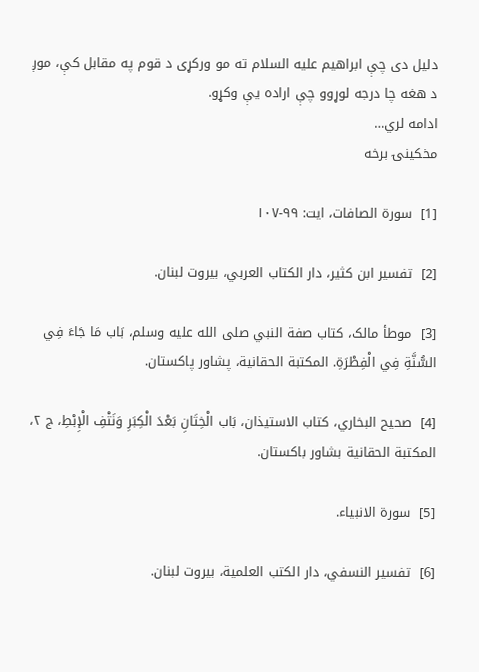دلیل دی چې ابراهیم علیه السلام ته مو ورکړی د قوم په مقابل کې، موږ د هغه چا درجه لوړوو چې اراده یې وکړو.
ادامه لري…
مخکینۍ برخه

[1]  سورة الصافات، ایت: ۹۹-۱۰۷

[2]  تفسير ابن كثير، دار الکتاب العربي، بیروت لبنان.

[3]  موطأ مالک، کتاب صفة النبي صلی الله علیه وسلم، بَاب مَا جَاءَ فِي السُّنَّةِ فِي الْفِطْرَةِ. المکتبة الحقانیة، پشاور پاکستان.

[4]  صحیح البخاري، کتاب الاستیذان، بَاب الْخِتَانِ بَعْدَ الْكِبَرِ وَنَتْفِ الْإِبْطِ، ج ۲، المکتبة الحقانیة بشاور باکستان.

[5]  سورة الانبیاء.

[6]  تفسير النسفي، دار الکتب العلمیة، بیروت لبنان.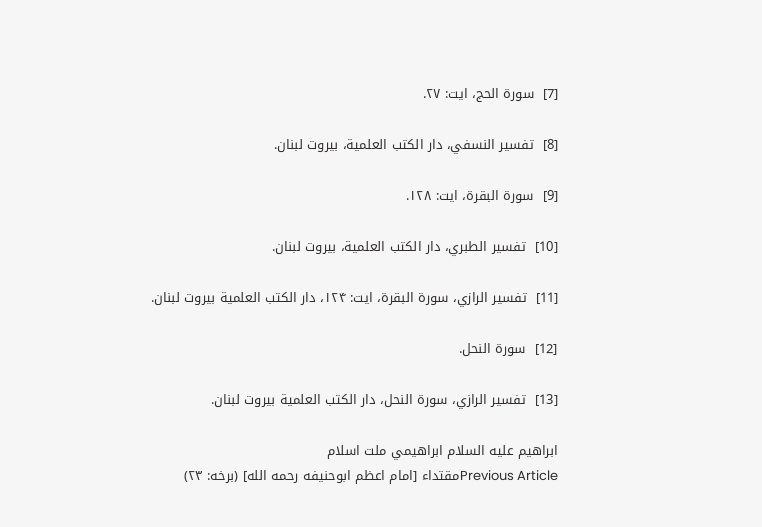[7]  سورة الحج، ایت: ۲۷.

[8]  تفسير النسفي، دار الکتب العلمیة، بیروت لبنان.

[9]  سورة البقرة، ایت: ۱۲۸.

[10]  تفسير الطبري، دار الکتب العلمیة، بیروت لبنان.

[11]  تفسير الرازي، سورة البقرة، ایت: ۱۲۴، دار الکتب العلمیة بیروت لبنان.

[12]  سورة النحل.

[13]  تفسیر الرازي، سورة النحل، دار الکتب العلمیة بیروت لبنان.

ابراهیم علیه السلام ابراهیمي ملت اسلام
Previous Articleمقتداء [امام اعظم ابوحنیفه رحمه الله] (برخه: ۲۳)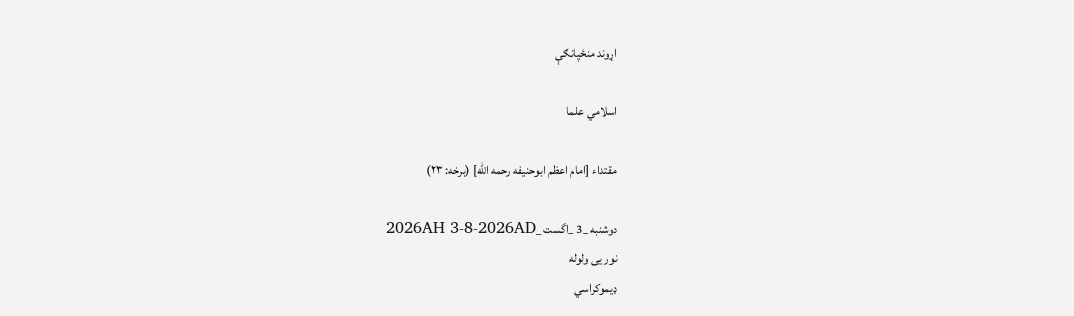اړوند منځپانګې

اسلامي علما

مقتداء [امام اعظم ابوحنیفه رحمه الله] (برخه: ۲۳)

دوشنبه _3 _اگست _2026AH 3-8-2026AD
نور یی ولوله
ډیموکراسي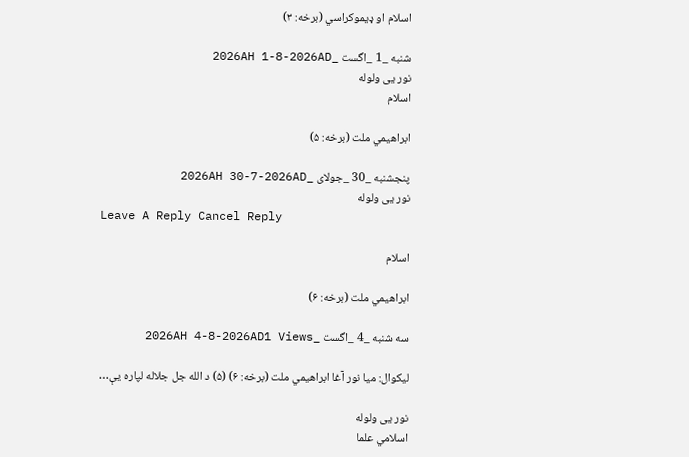اسلام او ډیموکراسي (برخه: ۳)

شنبه _1 _اگست _2026AH 1-8-2026AD
نور یی ولوله
اسلام

ابراهيمي ملت (برخه: ۵)

پنجشنبه _30 _جولای _2026AH 30-7-2026AD
نور یی ولوله
Leave A Reply Cancel Reply

اسلام

ابراهيمي ملت (برخه: ۶)

سه شنبه _4 _اگست _2026AH 4-8-2026AD1 Views

ليکوال: میا نور آغا ابراهيمي ملت (برخه: ۶) (۵) د الله جل جلاله لپاره یې…

نور یی ولوله
اسلامي علما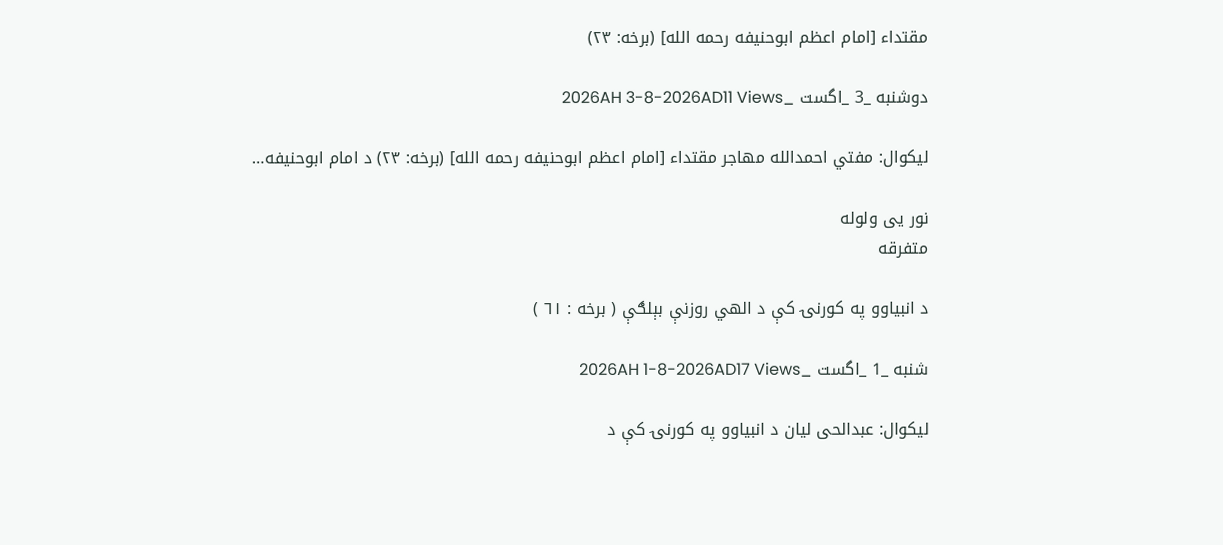مقتداء [امام اعظم ابوحنیفه رحمه الله] (برخه: ۲۳)

دوشنبه _3 _اگست _2026AH 3-8-2026AD11 Views

لیکوال: مفتي احمدالله مهاجر مقتداء [امام اعظم ابوحنیفه رحمه الله] (برخه: ۲۳) د امام ابوحنيفه…

نور یی ولوله
متفرقه

د انبیاوو په کورنۍ کې د الهي روزنې بېلګې ( برخه : ٦١ )

شنبه _1 _اگست _2026AH 1-8-2026AD17 Views

لیکوال: عبدالحی لیان د انبیاوو په کورنۍ کې د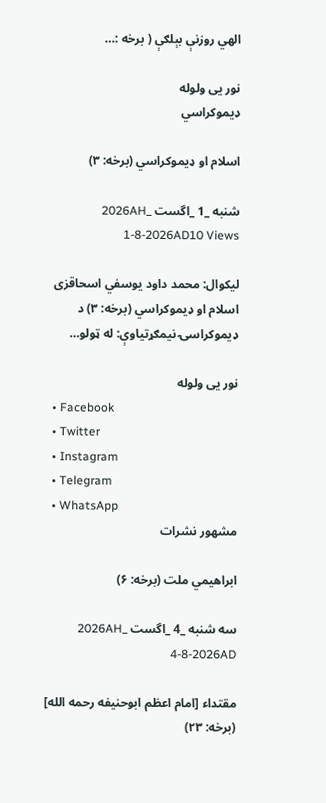الهي روزنې بېلګې ( برخه :…

نور یی ولوله
ډیموکراسي

اسلام او ډیموکراسي (برخه: ۳)

شنبه _1 _اگست _2026AH 1-8-2026AD10 Views

لیکوال: محمد داود یوسفي اسحاقزی اسلام او ډیموکراسي (برخه: ۳) د ډیموکراسۍ نیمګړتیاوې: له ټولو…

نور یی ولوله
  • Facebook
  • Twitter
  • Instagram
  • Telegram
  • WhatsApp
مشهور نشرات

ابراهيمي ملت (برخه: ۶)

سه شنبه _4 _اگست _2026AH 4-8-2026AD

مقتداء [امام اعظم ابوحنیفه رحمه الله] (برخه: ۲۳)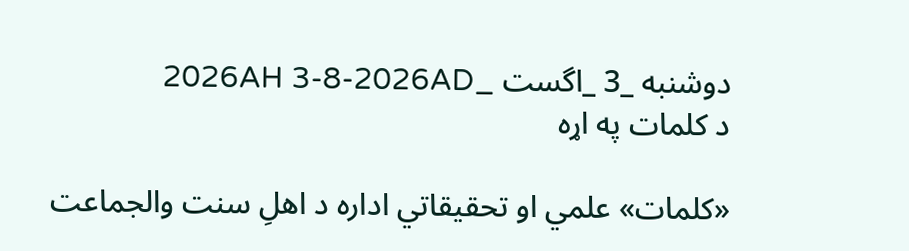دوشنبه _3 _اگست _2026AH 3-8-2026AD
د کلمات په اړه

«کلمات» علمي او تحقیقاتي اداره د اهلِ سنت والجماعت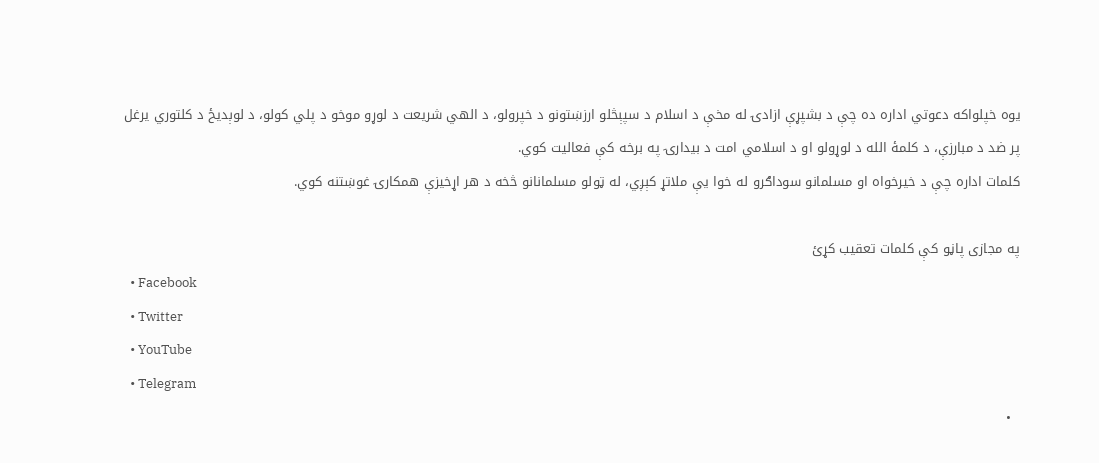یوه خپلواکه دعوتي اداره ده چې د بشپړې ازادۍ له مخې د اسلام د سپېڅلو ارزښتونو د خپرولو، د الهي شریعت د لوړو موخو د پلي کولو، د لوېدیځ د کلتوري یرغل پر ضد د مبارزې، د کلمۀ الله د لوړولو او د اسلامي امت د بیدارۍ په برخه کې فعالیت کوي.
کلمات اداره چې د خیرخواه او مسلمانو سوداګرو له خوا یې ملاتړ کېږي، له ټولو مسلمانانو څخه د هر اړخیزې همکارۍ غوښتنه کوي.

په مجازی پاڼو کې کلمات تعقیب کړئ
  • Facebook
  • Twitter
  • YouTube
  • Telegram
  •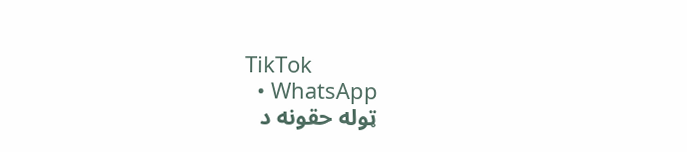TikTok
  • WhatsApp
ټوله حقونه د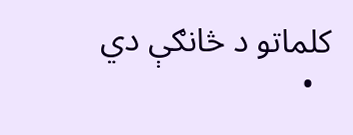کلماتو د څانګې دي
  •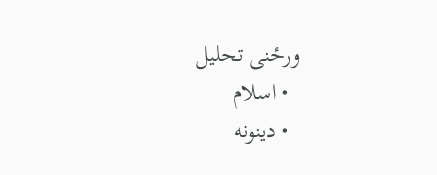ورځنی تحلیل
  • اسلام
  • دینونه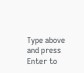Type above and press Enter to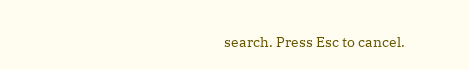search. Press Esc to cancel.